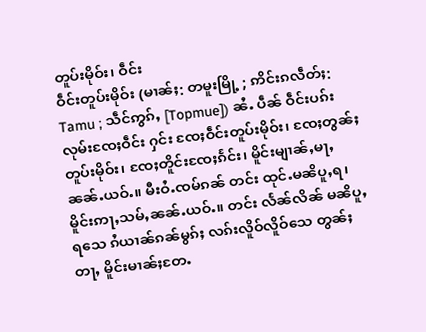တူပ်းမိုဝ်း၊ ဝဵင်း
ဝဵင်းတူပ်းမိုဝ်း (မၢၼ်ႈ: တမူးမြို့ ; ဢိင်းၵလဵတ်ႈ: Tamu ; သဵင်ဢွၵ်ႇ [Topmue]) ၼႆႉ ပဵၼ် ဝဵင်းပၵ်းလုမ်းၸႄႈဝဵင်း ႁင်း ၸႄႈဝဵင်းတူပ်းမိုဝ်း၊ ၸႄႈတွၼ်ႈတူပ်းမိုဝ်း၊ ၸႄႈတိူင်းၸႄႈၵႅင်း၊ မိူင်းမျၢၼ်ႇမႃႇ ၼၼ်ႉယဝ်ႉ။ မီးဝႆႉၸမ်ၵၼ် တင်း ထုင်ႉမၼိပူႇရ၊ မိူင်းဢႃႇသမ်ႇၼၼ်ႉယဝ်ႉ။ တင်း လႅၼ်လိၼ် မၼိပူႇရသေ ၵႆယၢၼ်ၵၼ်မွၵ်ႈ လၵ်းလိူဝ်လိူဝ်သေ တွၼ်ႈတႃႇ မိူင်းမၢၼ်ႈတႄႉ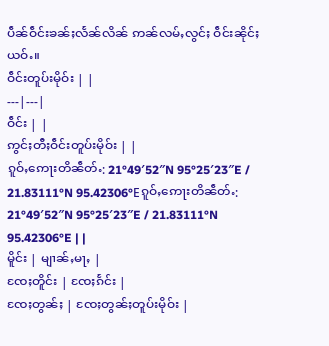ပဵၼ်ဝဵင်းၶၼ်ႈလႅၼ်လိၼ် ဢၼ်လမ်ႇလွင်ႈ ဝဵင်းၼိုင်ႈယဝ်ႉ။
ဝဵင်းတူပ်းမိုဝ်း | |
---|---|
ဝဵင်း | |
ဢွင်ႈတီႈဝဵင်းတူပ်းမိုဝ်း | |
ၵူဝ်ႇဢေႃးတိၼဵတ်ႉ: 21°49′52″N 95°25′23″E / 21.83111°N 95.42306°Eၵူဝ်ႇဢေႃးတိၼဵတ်ႉ: 21°49′52″N 95°25′23″E / 21.83111°N 95.42306°E | |
မိူင်း | မျၢၼ်ႇမႃႇ |
ၸႄႈတိူင်း | ၸႄႈၵႅင်း |
ၸႄႈတွၼ်ႈ | ၸႄႈတွၼ်ႈတူပ်းမိုဝ်း |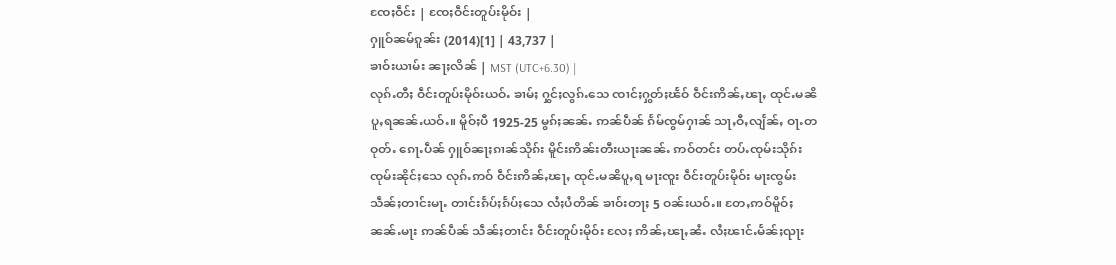ၸႄႈဝဵင်း | ၸႄႈဝဵင်းတူပ်းမိုဝ်း |
ႁူဝ်ၼမ်ၵူၼ်း (2014)[1] | 43,737 |
ၶၢဝ်းယၢမ်း ၼႃႈလိၼ် | MST (UTC+6.30) |
လုၵ်ႉတီႈ ဝဵင်းတူပ်းမိုဝ်းယဝ်ႉ ၶၢမ်ႈ ႁွင်ႈလွၵ်ႉသေ ၸၢင်ႈႁွတ်ႈၽႅဝ် ဝဵင်းဢိၼ်ႇၽႃႇ ထုင်ႉမၼိပူႇရၼၼ်ႉယဝ်ႉ။ မိူဝ်ႈပီ 1925-25 မွၵ်ႈၼၼ်ႉ ဢၼ်ပဵၼ် ၵႅမ်ၸွမ်ႁၢၼ် သႃႇဝီႇလျႅၼ်ႇ ဝႃႉတဝုတ်ႉ ၵေႃႉပဵၼ် ႁူဝ်ၼႃႈၵၢၼ်သိုၵ်း မိူင်းဢိၼ်းတီးယႃးၼၼ်ႉ ဢဝ်တင်း တပ်ႉၸုမ်းသိုၵ်း ၸုမ်းၼိုင်ႈသေ လုၵ်ႉဢဝ် ဝဵင်းဢိၼ်ႇၽႃႇ ထုင်ႉမၼိပူႇရ မႃးၸူး ဝဵင်းတူပ်းမိုဝ်း မႃးၸွမ်းသဵၼ်ႈတၢင်းမႃႉ တၢင်းၵႅပ်ႈၵႅပ်ႈသေ လႆႈပႆတိၼ် ၶၢဝ်းတႃႈ 5 ဝၼ်းယဝ်ႉ။ တႄႇဢဝ်မိူဝ်ႈၼၼ်ႉမႃး ဢၼ်ပဵၼ် သဵၼ်ႈတၢင်း ဝဵင်းတူပ်းမိုဝ်း လႄႈ ဢိၼ်ႇၽႃႇၼႆႉ လႆႈၽၢင်ႉမႅၼ်ႈၺႃး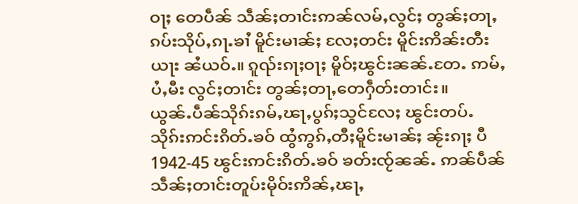ဝႃႈ တေပဵၼ် သဵၼ်ႈတၢင်းဢၼ်လမ်ႇလွင်ႈ တွၼ်ႈတႃႇ ၵပ်းသိုပ်ႇၵႃႉၶၢႆ မိူင်းမၢၼ်ႈ လႄႈတင်း မိူင်းဢိၼ်းတီးယႃး ၼႆယဝ်ႉ။ ၵူၺ်းၵႃႈဝႃႈ မိူဝ်ႈၽွင်းၼၼ်ႉတႄႉ ဢမ်ႇပႆႇမီး လွင်ႈတၢင်း တွၼ်ႈတႃႇတေႁဵတ်းတၢင်း။
ယွၼ်ႉပဵၼ်သိုၵ်းၵမ်ႇၽႃႇပွၵ်ႈသွင်လႄႈ ၽွင်းတပ်ႉသိုၵ်းဢင်းၵိတ်ႉၶဝ် ထွႆဢွၵ်ႇတီႈမိူင်းမၢၼ်ႈ ၼႂ်းၵႃႈ ပီ 1942-45 ၽွင်းဢင်းၵိတ်ႉၶဝ် ၶတ်းၸႂ်ၼၼ်ႉ ဢၼ်ပဵၼ် သဵၼ်ႈတၢင်းတူပ်းမိုဝ်းဢိၼ်ႇၽႃႇ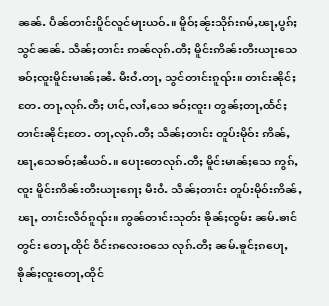ၼၼ်ႉ ပဵၼ်တၢင်းပိူင်လူင်မႃးယဝ်ႉ။ မိူဝ်ႈၼႂ်းသိုၵ်းၵမ်ႇၽႃႇပွၵ်ႈသွင်ၼၼ်ႉ သဵၼ်ႈတၢင်း ဢၼ်လုၵ်ႉတီႈ မိူင်းဢိၼ်းတီးယႃးသေ ၶဝ်ႈၸူးမိူင်းမၢၼ်ႈၼႆႉ မီးဝႆႉတႃႇ သွင်တၢင်းၵူၺ်း။ တၢင်းၼိုင်ႈတႄႉ တႃႇလုၵ်ႉတီႈ ပၢင်ႇလၢႆႇသေ ၶဝ်ႈၸူး၊ တွၼ်ႈတႃႇထႅင်ႈတၢင်းၼိုင်ႈတႄႉ တႃႇလုၵ်ႉတီႈ သဵၼ်ႈတၢင်း တူပ်းမိုဝ်း ဢိၼ်ႇၽႃႇသေၶဝ်ႈၼႆယဝ်ႉ။ ပေႃးတေလုၵ်ႉတီႈ မိူင်းမၢၼ်ႈသေ ဢွၵ်ႇၸူး မိူင်းဢိၼ်းတီးယႃးၵေႃႈ မီးဝႆႉ သဵၼ်ႈတၢင်း တူပ်းမိုဝ်းဢိၼ်ႇၽႃႇ တၢင်းလဵဝ်ၵူၺ်း။ ဢွၼ်တၢင်းသုတ်း ၶိုၼ်ႈၸွမ်း ၼမ်ႉၶၢင်တွင်း တေႃႇထိုင် ဝဵင်းၵလေးဝသေ လုၵ်ႉတီႈ ၼမ်ႉၶူင်ႈၵပေႃႇ ၶိုၼ်ႈၸူးတေႃႇထိုင်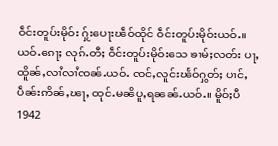ဝဵင်းတူပ်းမိုဝ်း ႁႂ်းပေႃးၽဵဝ်ထိုင် ဝဵင်းတူပ်းမိုဝ်းယဝ်ႉ။ ယဝ်ႉၵေႃႈ လုၵ်ႉတီႈ ဝဵင်းတူပ်းမိုဝ်းသေ ၶၢမ်ႈလတ်း ပႃႇထိူၼ်ႇလၢႆလၢႆၸၼ်ႉယဝ်ႉ ၸင်ႇလူင်းၽႅဝ်ႁွတ်ႈ ပၢင်ႇပဵၼ်းဢိၼ်ႇၽႃႇ ထုင်ႉမၼိပူႇရၼၼ်ႉယဝ်ႉ။ မိူဝ်ႈပီ 1942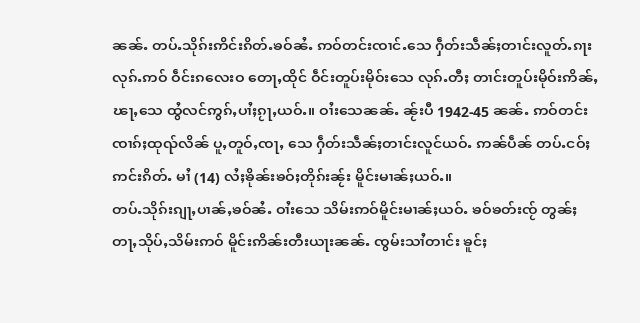ၼၼ်ႉ တပ်ႉသိုၵ်းဢိင်းၵိတ်ႉၶဝ်ၼႆႉ ဢဝ်တင်းၸၢင်ႉသေ ႁဵတ်းသဵၼ်ႈတၢင်းလူတ်ႉၵႃး လုၵ်ႉဢဝ် ဝဵင်းၵလေးဝ တေႃႇထိုင် ဝဵင်းတူပ်းမိုဝ်းသေ လုၵ်ႉတီႈ တၢင်းတူပ်းမိုဝ်းဢိၼ်ႇၽႃႇသေ ထွႆလင်ဢွၵ်ႇပၢႆႈၵႂႃႇယဝ်ႉ။ ဝၢႆးသေၼၼ်ႉ ၼႂ်းပီ 1942-45 ၼၼ်ႉ ဢဝ်တင်းၸၢၵ်ႈထုၺ်လိၼ် ပူႇတူဝ်ႇၸႃႇ သေ ႁဵတ်းသဵၼ်ႈတၢင်းလူင်ယဝ်ႉ ဢၼ်ပဵၼ် တပ်ႉငဝ်ႈဢင်းၵိတ်ႉ မၢႆ (14) လႆႈၶိုၼ်းၶဝ်ႈတိုၵ်းၼႂ်း မိူင်းမၢၼ်ႈယဝ်ႉ။
တပ်ႉသိုၵ်းၵျႃႇပၢၼ်ႇၶဝ်ၼႆႉ ဝၢႆးသေ သိမ်းဢဝ်မိူင်းမၢၼ်ႈယဝ်ႉ ၶဝ်ၶတ်းၸႂ် တွၼ်ႈတႃႇသိုပ်ႇသိမ်းဢဝ် မိူင်းဢိၼ်းတီးယႃးၼၼ်ႉ ၸွမ်းသၢႆတၢင်း ၶူင်ႈ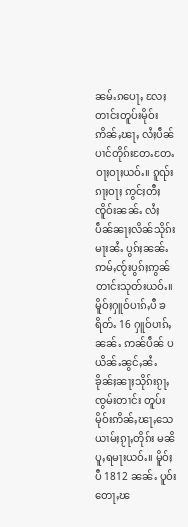ၼမ်ႉၵပေႃႇ လႄႈ တၢင်းတူပ်းမိုဝ်းဢိၼ်ႇၽႃႇ လႆႈပဵၼ်ပၢင်တိုၵ်းတႄႉတႄႉဝႃႈဝႃႈယဝ်ႉ။ ၵူၺ်းၵႃႈဝႃႈ ဢွင်ႈတီႈၸိူဝ်းၼၼ်ႉ လႆႈပဵၼ်ၼႃႈလိၼ်သိုၵ်းမႃးၼႆႉ ပွၵ်ႈၼၼ်ႉ ဢမ်ႇၸႂ်းပွၵ်ႈဢွၼ်တၢင်းသုတ်းယဝ်ႉ။ မိူဝ်ႈႁူဝ်ပၢၵ်ႇပီ ၶရိတ်ႉ 16 ႁူဝ်ပၢၵ်ႇၼၼ်ႉ ဢၼ်ပဵၼ် ပယိၼ်ႉၼွင်ႇၼႆႉ ၶိုၼ်ႈၼႃႈသိုၵ်းၵႂႃႇၸွမ်းတၢင်း တူပ်းမိုဝ်းဢိၼ်ႇၽႃႇသေ ယၢမ်ႈၵႂႃႇတိုၵ်း မၼိပူႇရမႃးယဝ်ႉ။ မိူဝ်ႈပီ 1812 ၼၼ်ႉ ပူဝ်းတေႃႇၽ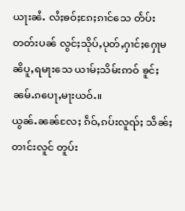ယႃးၼႆႉ လႆႈၶဝ်ႈၵႄႈၵၢင်သေ တႅပ်းတတ်းပၼ် လွင်ႈသိုပ်ႇပုတ်ႇႁၢင်ႈႁေႃမၼိပူႇရမႃးသေ ယၢမ်ႈသိမ်းဢဝ် ၶူင်ႈၼမ်ႉၵပေႃႇမႃးယဝ်ႉ။
ယွၼ်ႉၼၼ်လႄႈ ၵဵဝ်ႇၵပ်းလူၺ်ႈ သဵၼ်ႈတၢင်းလူင် တူပ်း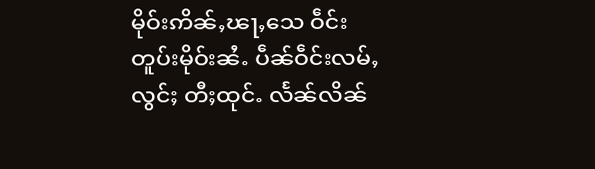မိုဝ်းဢိၼ်ႇၽႃႇသေ ဝဵင်းတူပ်းမိုဝ်းၼႆႉ ပဵၼ်ဝဵင်းလမ်ႇလွင်ႈ တီႈထုင်ႉ လႅၼ်လိၼ်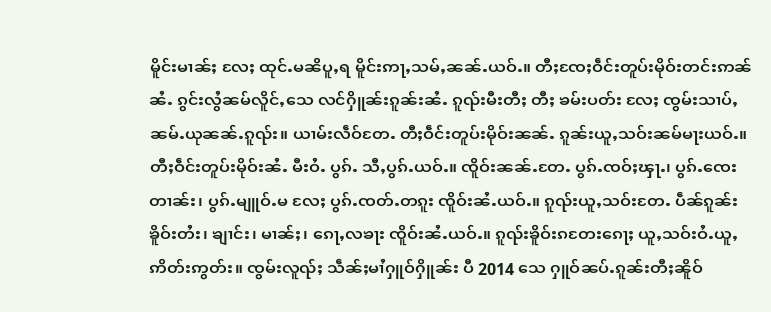မိူင်းမၢၼ်ႈ လႄႈ ထုင်ႉမၼိပူႇရ မိူင်းဢႃႇသမ်ႇၼၼ်ႉယဝ်ႉ။ တီႈၸႄႈဝဵင်းတူပ်းမိုဝ်းတင်းဢၼ်ၼႆႉ ၵွင်းလွႆၼမ်လိူင်ႇသေ လင်ႁိူၼ်းၵူၼ်းၼႆႉ ၵူၺ်းမီးတီႈ တီႈ ၶမ်းပတ်း လႄႈ ၸွမ်းသၢပ်ႇၼမ်ႉယုၼၼ်ႉၵူၺ်း။ ယၢမ်းလဵဝ်တႄႉ တီႈဝဵင်းတူပ်းမိုဝ်းၼၼ်ႉ ၵူၼ်းယူႇသဝ်းၼမ်မႃးယဝ်ႉ။ တီႈဝဵင်းတူပ်းမိုဝ်းၼႆႉ မီးဝႆႉ ပွၵ်ႉ သီႇပွၵ်ႉယဝ်ႉ။ ၸိူဝ်းၼၼ်ႉတႄႉ ပွၵ်ႉၸဝ်ႈၾႃႉ၊ ပွၵ်ႉၸေးတၢၼ်း၊ ပွၵ်ႉမျူဝ်ႉမ လႄႈ ပွၵ်ႉၸတ်ႉတၵူး ၸိူဝ်းၼႆႉယဝ်ႉ။ ၵူၺ်းယူႇသဝ်းတႄႉ ပဵၼ်ၵူၼ်းၶိူဝ်းတႆး၊ ၶျၢင်း၊ မၢၼ်ႈ၊ ၵေႃႇလၶႃး ၸိူဝ်းၼႆႉယဝ်ႉ။ ၵူၺ်းၶိူဝ်းၵတႄးၵေႃႈ ယူႇသဝ်းဝႆႉယူႇဢိတ်းဢွတ်း။ ၸွမ်းလူၺ်ႈ သဵၼ်ႈမၢႆႁူဝ်ႁိူၼ်း ပီ 2014 သေ ႁူဝ်ၼပ်ႉၵူၼ်းတီႈၼိူဝ်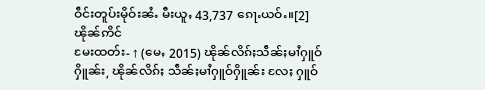ဝဵင်းတူပ်းမိုဝ်းၼႆႉ မီးယူႇ 43,737 ၵေႃႉယဝ်ႉ။[2]
ၽိုၼ်ဢိင်
မႄးထတ်း- ↑ (မေႇ 2015) ၽိုၼ်လိၵ်ႈသဵၼ်ႈမၢႆႁူဝ်ႁိူၼ်း, ၽိုၼ်လိၵ်ႈ သဵၼ်ႈမၢႆႁူဝ်ႁိူၼ်း လႄႈ ႁူဝ်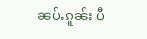ၼပ်ႉၵူၼ်း ပီ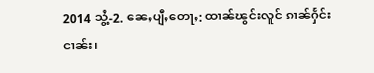2014 သွႆ့-2. ၼေႇပျီႇတေႃႇ: ထၢၼ်ၽွင်းလူင် ၵၢၼ်ႁႅင်းငၢၼ်း၊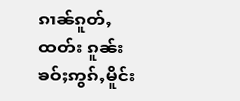ၵၢၼ်ၵူတ်ႇထတ်း ၵူၼ်းၶဝ်ႈဢွၵ်ႇမိူင်း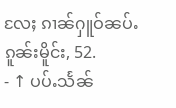လႄႈ ၵၢၼ်ႁူဝ်ၼပ်ႉၵူၼ်းမိူင်း, 52.
- ↑ ပပ်ႉသႅၼ်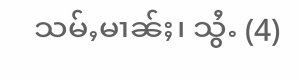သမ်ႇမၢၼ်ႈ၊ သွႆႉ (4)